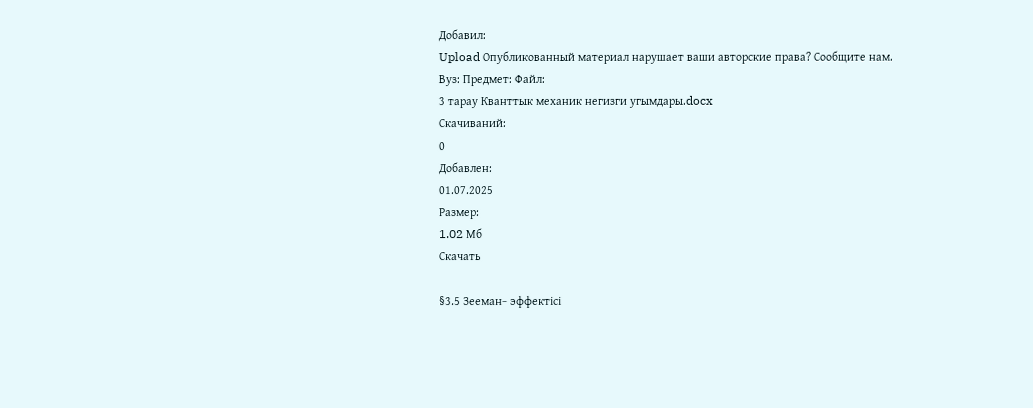Добавил:
Upload Опубликованный материал нарушает ваши авторские права? Сообщите нам.
Вуз: Предмет: Файл:
3 тарау Кванттык механик негизги угымдары.docx
Скачиваний:
0
Добавлен:
01.07.2025
Размер:
1.02 Mб
Скачать

§3.5 Зееман− эффектісі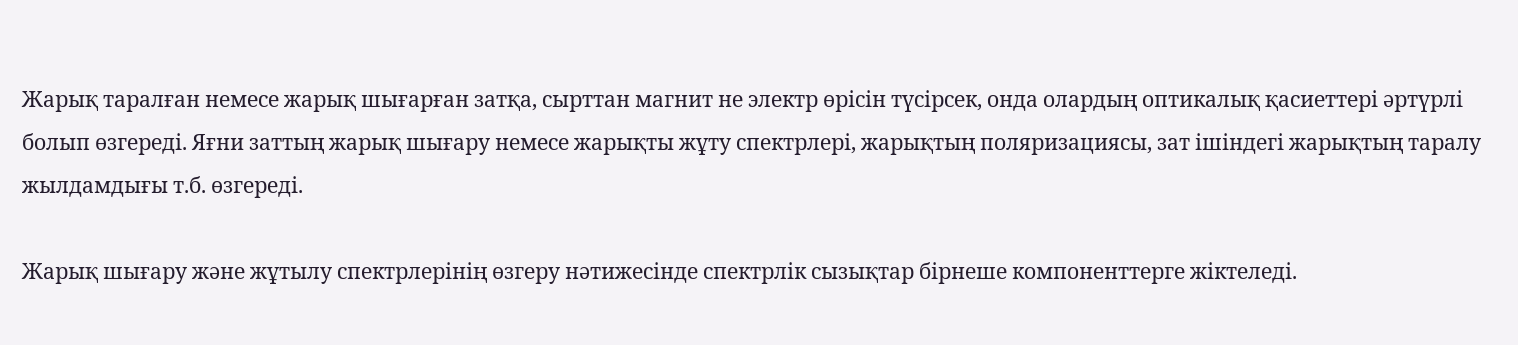Жарық таралған немесе жарық шығарған затқа, сырттан магнит не электр өрісін түсірсек, онда олардың оптикалық қасиеттері әртүрлі болып өзгереді. Яғни заттың жарық шығару немесе жарықты жұту спектрлері, жарықтың поляризациясы, зат ішіндегі жарықтың таралу жылдамдығы т.б. өзгереді.

Жарық шығару және жұтылу спектрлерінің өзгеру нәтижесінде спектрлік сызықтар бірнеше компоненттерге жіктеледі.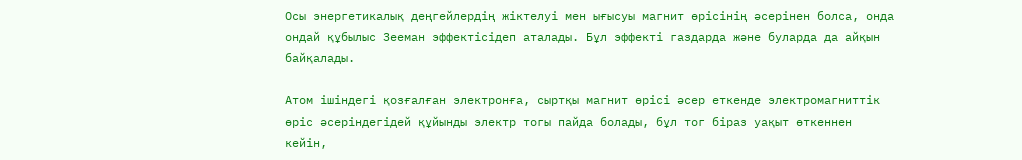Осы энергетикалық деңгейлердің жіктелуі мен ығысуы магнит өрісінің әсерінен болса, онда ондай құбылыс Зееман эффектісідеп аталады. Бұл эффекті газдарда және буларда да айқын байқалады.

Атом ішіндегі қозғалған электронға, сыртқы магнит өрісі әсер еткенде электромагниттік өріс әсеріндегідей құйынды электр тогы пайда болады, бұл тог біраз уақыт өткеннен кейін,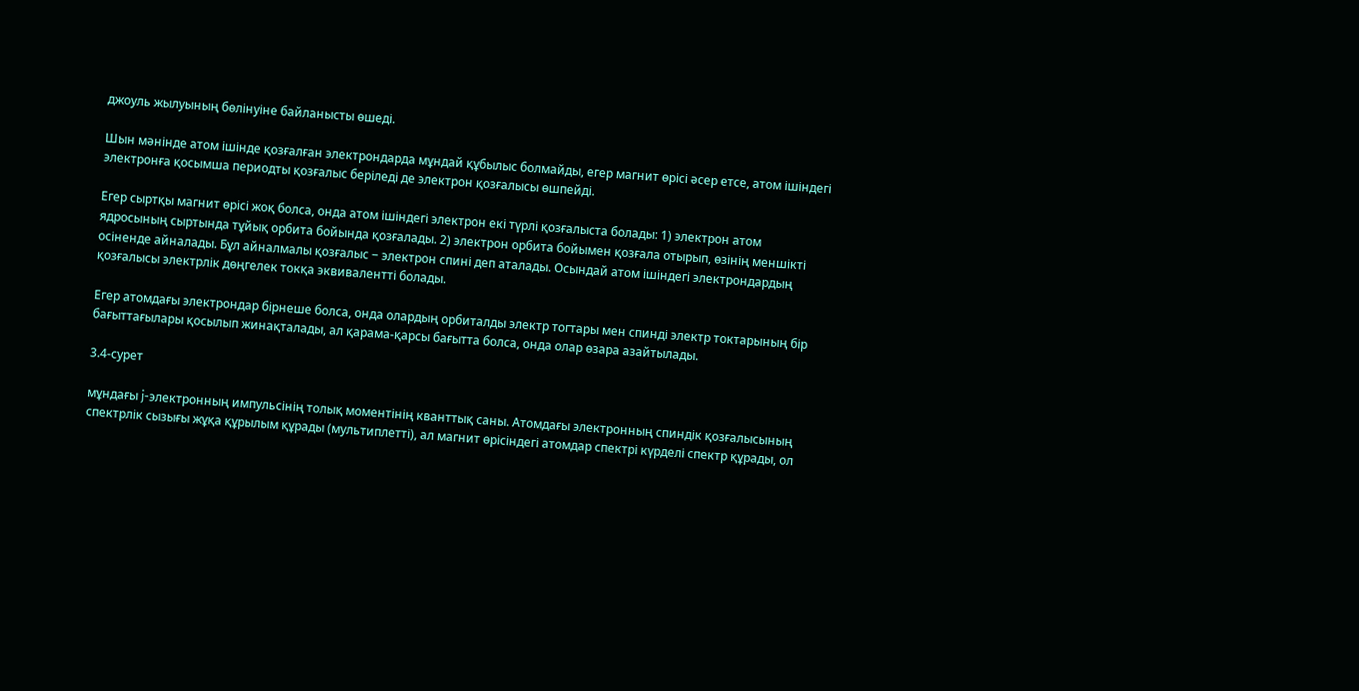джоуль жылуының бөлінуіне байланысты өшеді.

Шын мәнінде атом ішінде қозғалған электрондарда мұндай құбылыс болмайды, егер магнит өрісі әсер етсе, атом ішіндегі электронға қосымша периодты қозғалыс беріледі де электрон қозғалысы өшпейді.

Егер сыртқы магнит өрісі жоқ болса, онда атом ішіндегі электрон екі түрлі қозғалыста болады: 1) электрон атом ядросының сыртында тұйық орбита бойында қозғалады. 2) электрон орбита бойымен қозғала отырып, өзінің меншікті осіненде айналады. Бұл айналмалы қозғалыс − электрон спині деп аталады. Осындай атом ішіндегі электрондардың қозғалысы электрлік дөңгелек токқа эквивалентті болады.

Егер атомдағы электрондар бірнеше болса, онда олардың орбиталды электр тогтары мен спинді электр токтарының бір бағыттағылары қосылып жинақталады, ал қарама-қарсы бағытта болса, онда олар өзара азайтылады.

3.4-сурет

мұндағы ϳ-электронның импульсінің толық моментінің кванттық саны. Атомдағы электронның спиндік қозғалысының спектрлік сызығы жұқа құрылым құрады (мультиплетті), ал магнит өрісіндегі атомдар спектрі күрделі спектр құрады, ол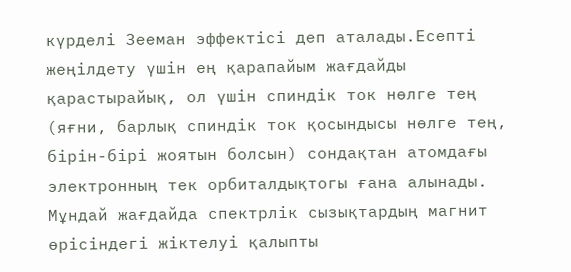күрделі Зееман эффектісі деп аталады.Есепті жеңілдету үшін ең қарапайым жағдайды қарастырайық, ол үшін спиндік ток нөлге тең (яғни, барлық спиндік ток қосындысы нөлге тең, бірін-бірі жоятын болсын) сондақтан атомдағы электронның тек орбиталдықтогы ғана алынады. Мұндай жағдайда спектрлік сызықтардың магнит өрісіндегі жіктелуі қалыпты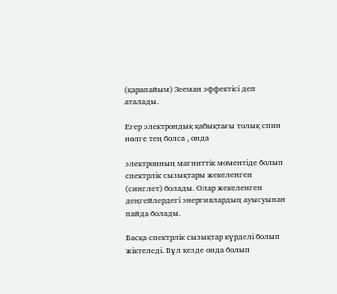(қарапайым) Зееман эффектісі деп аталады.

Егер электрондық қабықтағы толық спин нөлге тең болса , онда

электронның магниттік моментіде болып спектрлік сызықтары жекеленген (синглет) болады. Олар жекеленген деңгейлердегі энергиялардың ауысуынан пайда болады.

Басқа спектрлік сызықтар күрделі болып жіктеледі. Бұл кезде онда болып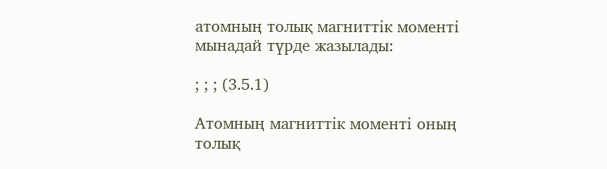атомның толық магниттік моменті мынадай түрде жазылады:

; ; ; (3.5.1)

Атомның магниттік моменті оның толық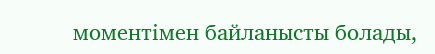моментімен байланысты болады,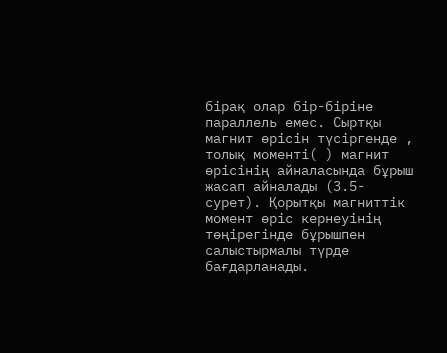бірақ олар бір-біріне параллель емес. Сыртқы магнит өрісін түсіргенде , толық моменті( ) магнит өрісінің айналасында бұрыш жасап айналады (3.5-сурет). Қорытқы магниттік момент өріс кернеуінің төңірегінде бұрышпен салыстырмалы түрде бағдарланады.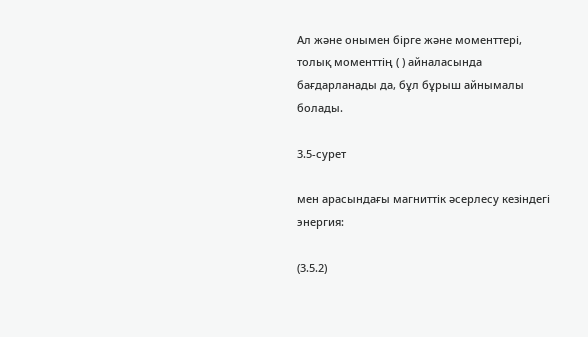Ал және онымен бірге және моменттері, толық моменттің ( ) айналасында бағдарланады да, бұл бұрыш айнымалы болады.

3.5-сурет

мен арасындағы магниттік әсерлесу кезіндегі энергия:

(3.5.2)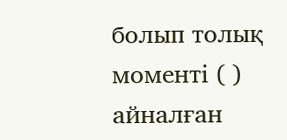болып толық моменті ( ) айналған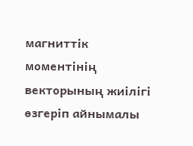магниттік моментінің векторының жиілігі өзгеріп айнымалы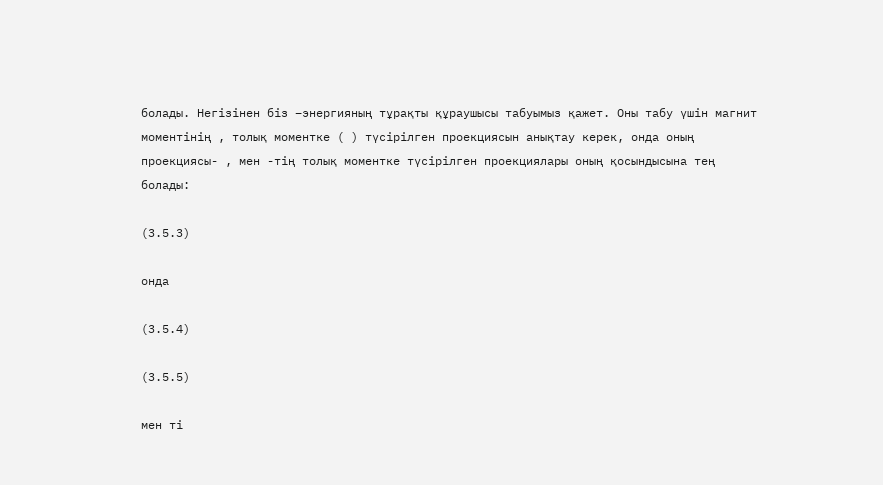болады. Негізінен біз −энергияның тұрақты құраушысы табуымыз қажет. Оны табу үшін магнит моментінің , толық моментке ( ) түсірілген проекциясын анықтау керек, онда оның проекциясы- , мен -тің толық моментке түсірілген проекциялары оның қосындысына тең болады:

(3.5.3)

онда

(3.5.4)

(3.5.5)

мен ті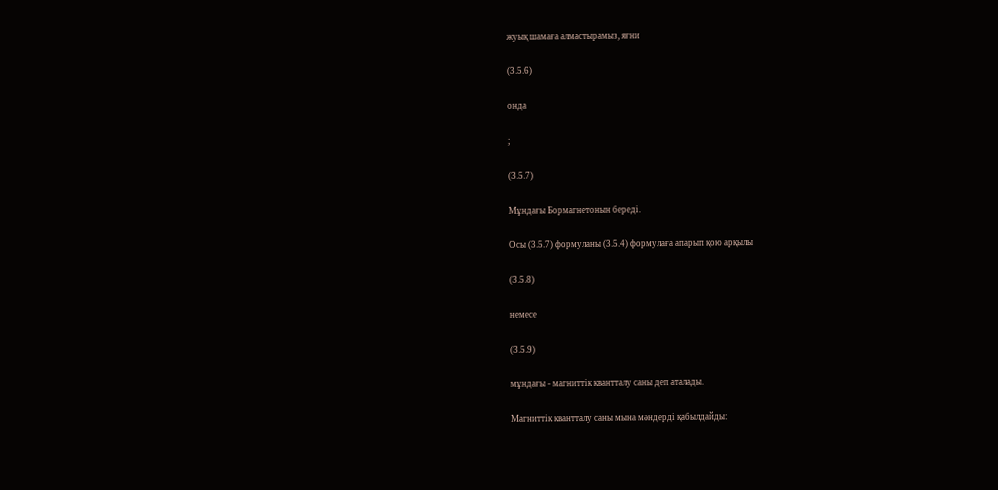жуық шамаға алмастырамыз, яғни

(3.5.6)

онда

;

(3.5.7)

Мұндағы Бормагнетонын береді.

Осы (3.5.7) формуланы (3.5.4) формулаға апарып қою арқылы

(3.5.8)

немесе

(3.5.9)

мұндағы - магниттік квантталу саны деп аталады.

Магниттік квантталу саны мына мәндерді қабылдайды: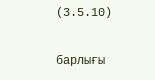(3.5.10)

барлығы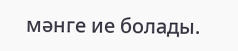мәнге ие болады.